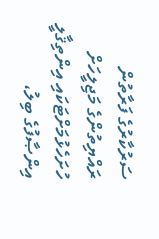ސަރުކާރުގެ ފަރާތުން ރައްޔިތުންގެ މަޖިލީހަށް ހުށަހެޅުމަށްޓަކައި އިންތިޤާލީ އިންޞާފުގެ ބިލު،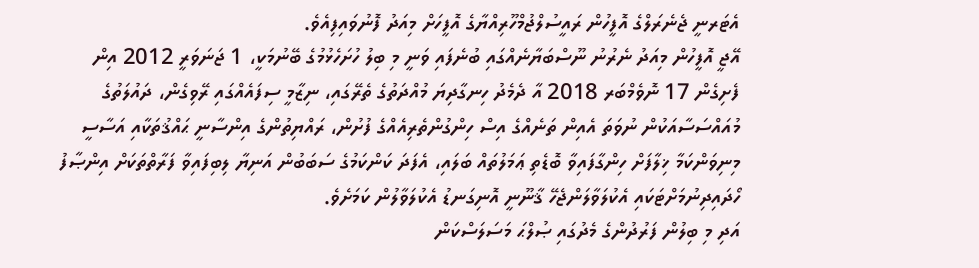އެޓަރނީ ޖެނެރަލްގެ އޮފީހުން ރައީސުލްޖުމްހޫރިއްޔާގެ އޮފީހަށް މިއަދު ފޮނުވައިފިއެވެ.
އޭޖީ އޮފީހުން މިއަދު ނެރުނު ނޫސްބަޔާނެއްގައި ބުނެފައި ވަނީ މި ބިލު ހުށަހެޅުމުގެ ބޭނުމަކީ، 1 ޖަނަވަރީ 2012 އިން ފެށިގެން 17 ނޮވެމްބަރ 2018 އާ ދެމެދު ހިނގާދިޔަ މުއްދަތުގެ ތެރޭގައި، ނިޒާމީ ސިފައެއްގައި ރޭވިގެން، ދައުލަތުގެ މުއައްސަސާއަކުން ނުވަތަ އެއިން ތަނެއްގެ އިސް ހިންގުންތެރިއެއްގެ ފުށުން، ރައްޔިތުންގެ އިންސާނީ ޙައްޤުތަކާއި އަސާސީ މިނިވަންކަމާ ޚިލާފަށް ހިންގާފައިވާ ބޮޑެތި ޢަމަލުތައް ބަލައި، އެފަދަ ކަންކަމުގެ ސަބަބުން އަނިޔާ ލިބިފައިވާ ފަރާތްތަކަށް އިންޞާފު ހޯދައިދިނުމަށްޓަކައި އެކުލަވާލަންޖެހޭ ޤާނޫނީ އޮނިގަނޑު އެކުލަވާލުން ކަމަށެވެ.
އަދި މި ބިލުން ފަރުދުންގެ މެދުގައި ޞުލްޙަ މަސަލަސްކަން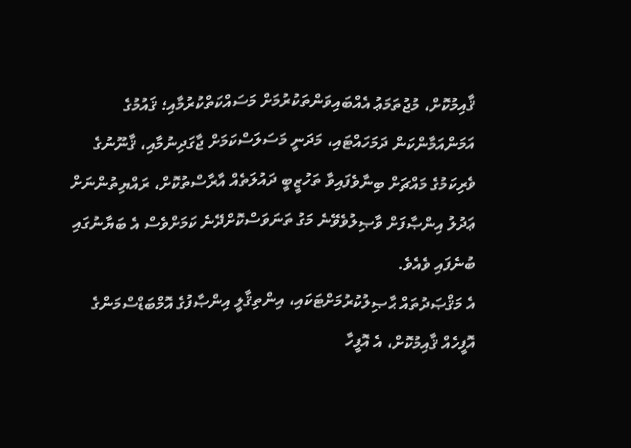ޤާއިމުކޮށް، މުޖުތަމަޢު އެއްބައިވަންތަކުރުމަށް މަސައްކަތްކުރުމާއި؛ ޤައުމުގެ އަމަންއަމާންކަން ދަމަހައްޓައި، މަދަނީ މަސަލަސްކަމަށް ޖާގަދިނުމާއި، ޤާނޫނުގެ ވެރިކަމުގެ މައްޗަށް ބިނާވެފައިވާ ތަހުޒީބީ ދައުލަތެއް އާރާސްތުކޮށް، ރައްޔިތުންނަށް ޢަދުލު އިންޞާފަށް ވާޞިލުވެވޭނެ މަގު ތަނަވަސްކޮށްދޭނެ ކަމަށްވެސް އެ ބަޔާނުގައި ބުނެފައި ވެއެވެ.
އެ މަޤްޞަދުތައް ޙާޞިލުކުރުމަށްޓަކައި، އިންތިޤާލީ އިންޞާފުގެ އޮމްބަޑްސްމަންގެ އޮފީހެއް ޤާއިމުކޮށް، އެ އޮފީހާ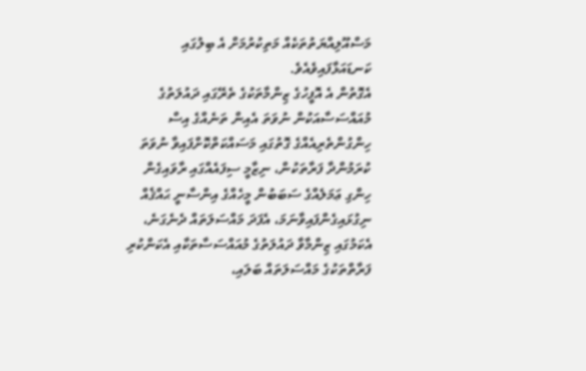މަސްއޫލިއްޔަތުތަކެއް މަތިކުރުމަށް އެ ބިލުގައި ކަނޑައަޅާފައިވެއެވެ.
އެގޮތުން އެ އޮފީހުގެ ޒިންމާތަކުގެ ތެރޭގައި ދައުލަތުގެ މުއައްސަސާއަކުން ނުވަތަ އެއިން ތަނެއްގެ އިސް ހިންގުންތެރިއެއްގެ ގޮތުގައި މަސައްކަތްކޮށްފައިވާ ނުވަތަ ކުރަމުންދާ ފަރާތަކުން، ނިޒާމީ ސިފައެއްގައި ރާވައިގެން ހިންގި ޢަމަލެއްގެ ސަބަބުން މީހެއްގެ އިންސާނީ ޙައްޤެއް ނިގުޅައިގެންފައިވާނަމަ، އެފަދަ މައްސަލަތައް ދެނެގަނެ، އެކަމުގައި ޒިންމާވާ ދައުލަތުގެ މުއައްސަސާތަކާއި އެކަންކުރި ފަރާތްތަކުގެ މައްސަލަތައް ބަލައި،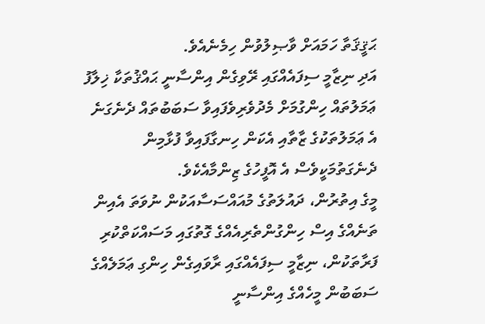ޙަޤީޤަތާ ހަމައަށް ވާޞިލުވުން ހިމެނެއެވެ.
އަދި ނިޒާމީ ސިފައެއްގައި ރޭވިގެން އިންސާނީ ޙައްޤުތަކާ ޚިލާފު ޢަމަލުތައް ހިންގުމަށް މެދުވެރިވެފައިވާ ސަބަބުތައް ދެނެގަނެ އެ ޢަމަލުތަކުގެ ޒާތާއި އެކަން ހިނގާފައިވާ ފުޅާމިން ދެނެގަތުމަކީވެސް އެ އޮފީހުގެ ޒިންމާއެކެވެ.
މީގެ އިތުރުން، ދައުލަތުގެ މުއައްސަސާއަކުން ނުވަތަ އެއިން ތަނެއްގެ އިސް ހިންގުންތެރިއެއްގެ ގޮތުގައި މަސައްކަތްކުރި ފަރާތަކުން، ނިޒާމީ ސިފައެއްގައި ރާވައިގެން ހިންގި ޢަމަލެއްގެ ސަބަބުން މީހެއްގެ އިންސާނީ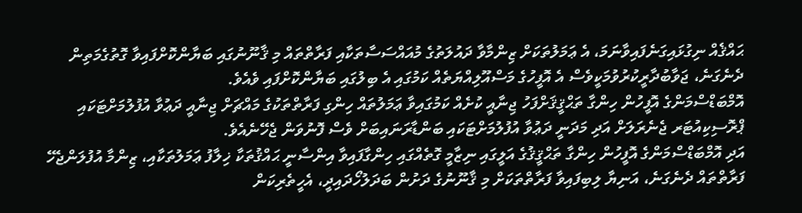ޙައްޤެއް ނިގުޅައިގަނެފައިވާނަމަ، އެ ޢަމަލުތަކަށް ޒިންމާވާ ދައުލަތުގެ މުއައްސަސާތަކާއި ފަރާތްތައް މި ޤާނޫނުގައި ބަޔާންކޮށްފައިވާ ގޮތުގެމަތިން ދެނެގަނެ، ޖަވާބުދާރީކުރުވުމަކީވެސް އެ އޮފީހުގެ މަސްއޫލިއްޔަތެއް ކަމުގައި އެ ބިލުގައި ބަޔާންކޮށްފައި ވެއެވެ.
އޮމްބަޑްސްމަންގެ އޮފީހުން ހިންގާ ތަޙްޤީޤަށްފަހު ޖިނާއީ ކުށެއް ކަމުގައިވާ ޢަމަލުތައް ހިންގި ފަރާތްތަކުގެ މައްޗަށް ޖިނާއީ ދަޢުވާ އުފުލުމަށްޓަކައި ޕްރޮސިކިއުޓަރ ޖެނެރަލަށް އަދި މަދަނީ ދަޢުވާ އުފުލުމަށްޓަކައި ބަންޑާރަނައިބަށް ވެސް ފޮނުވަން ޖެހޭނެއެވެ.
އަދި އޮމްބަޑްސްމަންގެ އޮފީހުން ހިންގާ ތަޙްޤީޤުގެ އަލީގައި ނިޒާމީ ގޮތެއްގައި ހިންގާފައިވާ އިންސާނީ ޙައްޤުތަކާ ޚިލާފު ޢަމަލުތަކާއި، ޒިންމާ އުފުލަންޖެހޭ ފަރާތްތައް ދެނެގަނެ، އަނިޔާ ލިބިފައިވާ ފަރާތްތަކަށް މި ޤާނޫނުގެ ދަށުން ބަދަލުހޯދައިދީ، އެހީތެރިކަން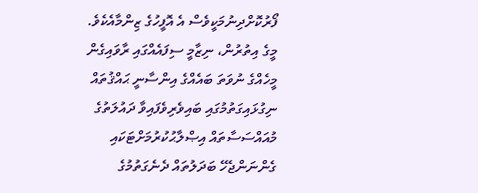ފޯރުކޮށްދިނުމަކީވެސް އެ އޮފީހުގެ ޒިންމާއެކެވެ.
މީގެ އިތުރުން، ނިޒާމީ ސިފައެއްގައި ރާވައިގެން މީހެއްގެ ނުވަތަ ބައެއްގެ އިންސާނީ ޙައްޤުތައް ނިގުޅައިގަތުމުގައި ބައިވެރިވެފައިވާ ދައުލަތުގެ މުއައްސަސާތައް އިޞްލާޙުކުރުމަށްޓަކައި ގެންނަންޖެހޭ ބަދަލުތައް ދެނެގަތުމުގެ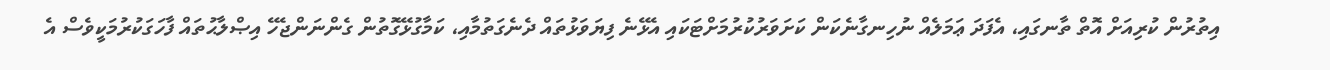އިތުރުން ކުރިއަށް އޮތް ތާނގައި، އެފަދަ ޢަމަލެއް ނުހިނގާނެކަން ކަށަވަރުކުރުމަށްޓަކައި އެޅޭނެ ފިޔަވަޅުތައް ދެނެގަތުމާއި، ކަމާގުޅޭގޮތުން ގެންނަންޖެހޭ އިޞްލާޙުތައް ފާހަގަކުރުމަކީވެސް އެ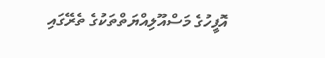އޮފީހުގެ މަސްއޫލިއްޔަތްތަކުގެ ތެރޭގައި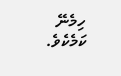ހިމެނޭ ކަމެކެވެ.